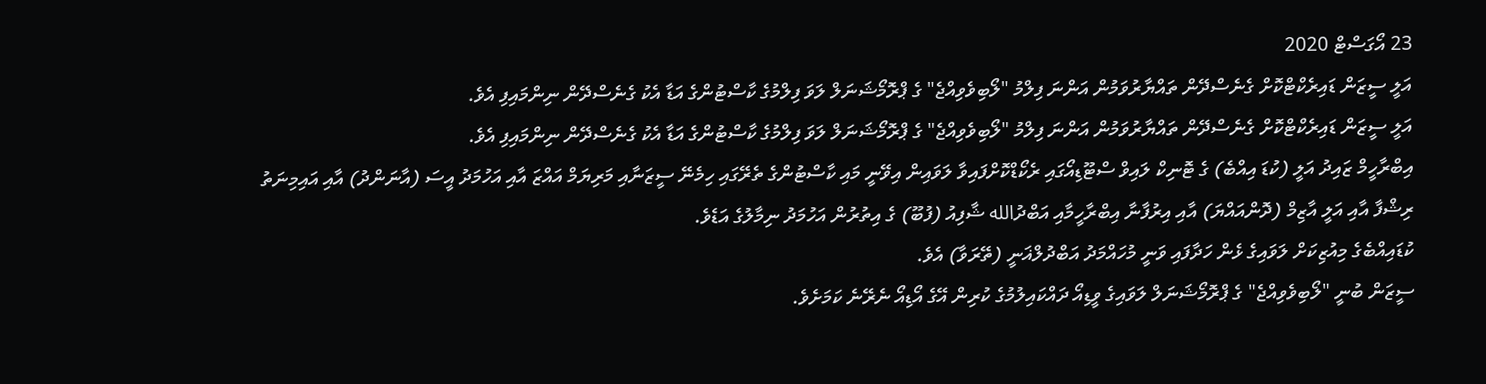23 އޯގަސްޓް 2020
އަލީ ސީޒަން ޑައިރެކްޓްކޮށް ގެނެސްދޭން ތައްޔާރުވަމުން އަންނަ ފިލްމު "ލޯބިވެވިއްޖެ" ގެ ޕްރޮމޯޝަނަލް ލަވަ ފިލްމުގެ ކާސްޓުންގެ އަޑާ އެކު ގެނެސްދޭން ނިންމައިފި އެވެ.
އަލީ ސީޒަން ޑައިރެކްޓްކޮށް ގެނެސްދޭން ތައްޔާރުވަމުން އަންނަ ފިލްމު "ލޯބިވެވިއްޖެ" ގެ ޕްރޮމޯޝަނަލް ލަވަ ފިލްމުގެ ކާސްޓުންގެ އަޑާ އެކު ގެނެސްދޭން ނިންމައިފި އެވެ.
އިބްރާހީމް ޒައިދު އަލީ (ކުޑަ އިއްބެ) ގެ ޓޮނިކް ލައިވް ސްޓޫޑިއޯގައި ރެކޯޑްކޮށްފައިވާ ލަވައިން އިވޭނީ މައި ކާސްޓުންގެ ތެރޭގައި ހިމެނޭ ސީޒަނާއި މަރިޔަމް އައްޒަ އާއި އަހުމަދު އީސަ (އާނަންދު) އާއި އައިމިނަތު ރިޝްފާ އާއި އަލީ އާޒިމް (ދޮންއައްޔަ) އާއި އިރުފާނާ އިބްރާހީމާއި އަބްދުالله ޝާފިއު (ފުބޫ) ގެ އިތުރުން އަހުމަދު ނިމާލުގެ އަޑެވެ.
ކުޑައިއްބެގެ މިއުޒިކަށް ލަވައިގެ ޅެން ހަދާފައި ވަނީ މުހައްމަދު އަބްދުލްޣަނީ (ތޭރަވާ) އެވެ.
ސީޒަން ބުނީ "ލޯބިވެވިއްޖެ" ގެ ޕްރޮމޯޝަނަލް ލަވައިގެ ވީޑިއޯ ދައްކައިލުމުގެ ކުރިން އޭގެ އޯޑިއޯ ނެރޭނެ ކަމަށެވެ.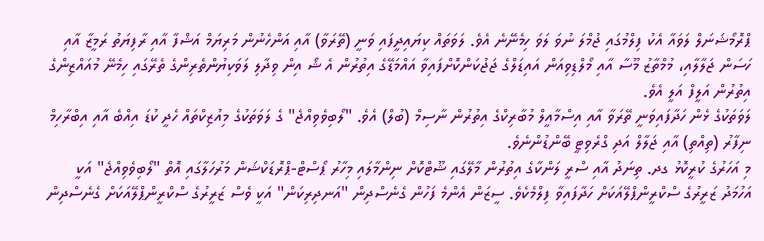ޕްރޮމޯޝަނަލް ލަވައާ އެކު ފިލްމުގައި ޖުމްލަ ނުވަ ލަވަ ހިމެނޭނެ އެވެ. ލަވަތައް ކިޔައިދީފައި ވަނީ (ތޭރަވާ) އާއި އަންހެނުން މަރިޔަމް އަޝްފާ އާއި ރާފިޔަތު ރަމީޒާ އާއި ހަސަން ޖަލާލާއި، މުމްތާޒު މޫސާ އާއި މޯލްޑިވިއަން އައިޑަލްގެ ޖަޖުކަންކޮށްފައިވާ އައްމަޑޭގެ އިތުރުން އެ ޝޯ އިން ވިދާލި ލަވަކިޔުންތެރިންގެ ތެރޭގައި ހިމެނޭ މުއައްޒިންގެ އިތުރުން އަލީފް އަލީ އެވެ.
ލަވަތަކުގެ ޅެން ހަދާފައިވަނީ ތޭރަވާ އާއި އިސްމާއީލް މުބާރިކްގެ އިތުރުން ނާސިމް (ބުލް) އެވެ. "ލޯބިވެވިއްޖެ" ގެ ލަވަތަކުގެ މިއުޒިކްތައް ހެދީ ކުޑަ އިއްބެ އާއި އިބްރާހިމް ނިފާރު (ތިއްތި) އާއި ޖަލާލް އަދި ގްރެވިޓީ ބޭންޑުންނެވެ.
މި އަހަރުގެ ކުރީކޮޅު ގދ. ތިނަދު އާއި ސްރީ ލަންކާގެ އިތުރުން މާލޭގައި ޝޫޓްކޮށް ނިންމާލައި މިހާރު ޕޯސްޓް-ޕްރޮޑަކްޝަން މަރުހަލާގައި އޮތް "ލޯބިވެވިއްޖެ" އަކީ އަހުމަދު ޒަރީރުގެ ސްކްރީންޕްލޭއަކަށް ހަދާފައިވާ ފިލްމެކެވެ. ސީޒަން އެންމެ ފަހުން ގެނެސްދިން "އަނދިރިކަން" އަކީ ވެސް ޒަރީރުގެ ސްކްރީންޕްލޭއަކަށް ގެނެސްދިން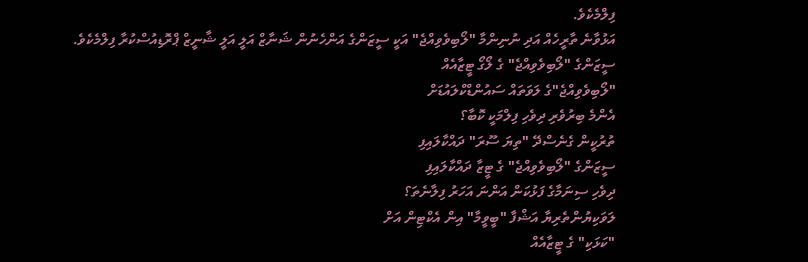ފިލްމެކެވެ.
އަޅުވާނެ ތާރީހެއް އަދި ނުނިންމާ "ލޯބިވެވިއްޖެ" އަކީ ސީޒަންގެ އަންހެނުން ޝަނާޒް އަލީ އަލީ ޝާނީޒް ޕްރޮޑިއުސްކުރާ ފިލްމެކެވެ.
ސީޒަންގެ "ލޯބިވެވިއްޖެ" ގެ ލޯގޯ ޓީޒާއެއް
"ލޯބިވެވިއްޖެ"ގެ ލަވަތައް ސައުންޑްކްލައުޑަށް
އެންމެ ބިރުވެރި ދިވެހި ފިލްމަކީ ކޮބާ؟
ތުރުކީން ގެނެސްދޭ "ތިޔަ ސޫރަ" ދައްކާލައިފި
ސީޒަންގެ "ލޯބިވެވިއްޖެ" ގެ ޓީޒާ ދައްކާލައިފި
ދިވެހި ސިނަމާގެ ފަޅުކަން އަންނަ އަހަރު ފިލާނެތަ؟
ލަވަކިޔުންތެރިޔާ އަޝްފާ "ބީވީމާ" އިން އެކްޓިން އަށް
"ކަޅަކި" ގެ ޓީޒާއެއް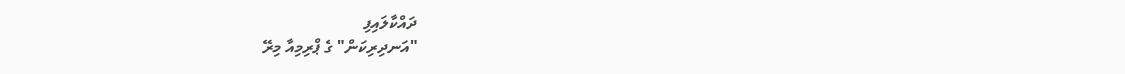ދައްކާލައިފި
"އަނދިރިކަން" ގެ ޕްރިމިއާ މިރޭ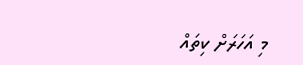މި އަހަރަށް ކިތައް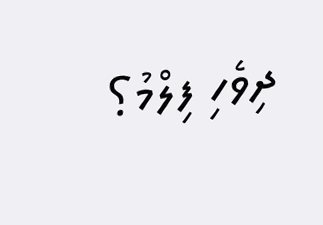ދިވެހި ފިލްމު؟